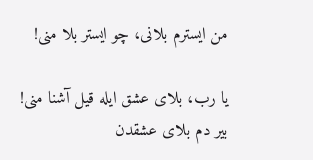من ایسترم بلانی، چو ایستر بلا منی!

یا رب، بلای عشق ایله قیل آشنا منی!
بیر دم بلای عشقدن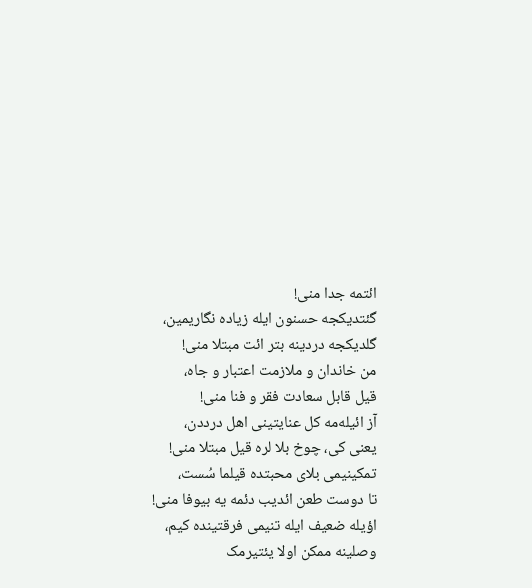ائتمه جدا منی!
گئتدیکجه حسنون ایله زیاده نگاریمین،
گلدیکجه دردینه بتر ائت مبتلا منی!
من خاندان و ملازمت اعتبار و جاه،
قیل قابل سعادت فقر و فنا منی!
آز ائیله‌مه کل عنایتینی اهل درددن،
یعنی کی، چوخ بلا لره قیل مبتلا منی!
تمکینیمی بلای محبتده قیلما سُست،
تا دوست طعن ائدیب دئمه یه بیوفا منی!
اؤیله ضعیف ایله تنیمی فرقتینده کیم،
وصلینه ممکن اولا یئتیرمک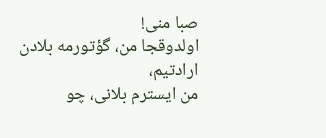صبا منی!
اولدوقجا من، گؤتورمه بلادن ارادتیم،
من ایسترم بلانی، چو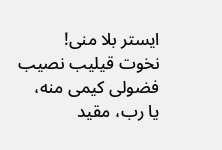ایستر بلا منی!
نخوت قیلیب نصیب فضولی کیمی منه،
یا رب، مقید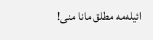ائیله‌مه مطلق مانا منی!